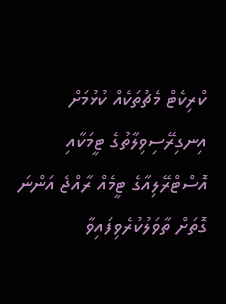ކްރިކެޓް މެޗުތަކެއް ކުޅުމަށް އިނގިރޭސިވިލާތުގެ ޓީމަކާއި އޮސްޓްރޭލިއާގެ ޓީމެއް ރާއްޖެ އަންނަ ގޮތަށް ތާވަލުކުރެވިފައިވާ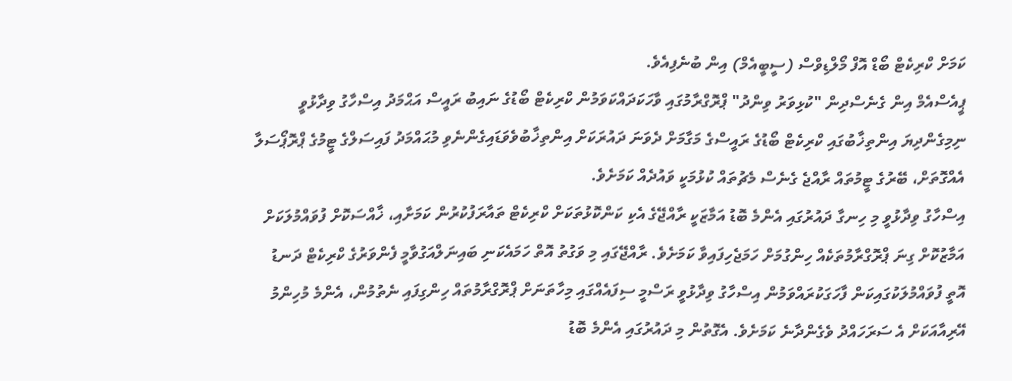ކަމަށް ކްރިކެޓް ބޯޑް އޮފް މޯލްޑިވްސް (ސީބީއެމް) އިން ބުނެފިއެވެ.
ޕީއެސްއެމް އިން ގެނެސްދިން "ކުޅިވަރު ވިންދު" ޕްރޮގްރާމުގައި ވާހަކަދައްކަވަމުން ކްރިކެޓް ބޯޑުގެ ނައިބު ރައީސް އަޙްމަދު އިސްހާގު ވިދާޅުވީ ނިމިގެންދިޔަ އިންތިޚާބުގައި ކްރިކެޓް ބޯޑުގެ ރައީސްގެ މަގާމަށް ދެވަނަ ދައުރަކަށް އިންތިޚާބުވެވަޑައިގެންނެވި މުޙައްމަދު ފައިސަލްގެ ޓީމުގެ ޕްރޮޕޯސަލާ އެއްގޮތަށް، ބޭރުގެ ޓީމުތައް ރާއްޖެ ގެނެސް މެޗުތައް ކުޅުމަކީ ވައުދެއް ކަމަށެވެ.
އިސްހާގު ވިދާޅުވީ މި ހިނގާ ދައުރުގައި އެންމެ ބޮޑު އަމާޒަކީ ރާއްޖޭގެ އެކި ކަންކޮޅުތަކަށް ކްރިކެޓް ތައާރަފުކުރުން ކަމަށާއި، ޚާއްސަކޮށް ފުވައްމުލަކަށް އަމާޒުކޮށް ގިނަ ޕްރޮގްރާމުތަކެއް ހިންގުމަށް ހަމަޖެހިފައިވާ ކަމަށެވެ. ރާއްޖޭގައި މި ވަގުތު އޮތް ހަމައެކަނި ބައިނަލްއަގުވާމީ ފެންވަރުގެ ކްރިކެޓް ދަނޑު އޮތީ ފުވައްމުލަކުގައިކަން ފާހަގަކުރައްވަމުން އިސްހާގު ވިދާޅުވީ ރަސްމީ ސިފައެއްގައި މިހާތަނަށް ޕްރޮގްރާމުތައް ހިންގިފައި ނެތުމުން، އެންމެ މުހިންމު އޭރިއާއަކަށް އެ ސަރަހައްދު ވެގެންދާނެ ކަމަށެވެ. އެގޮތުން މި ދައުރުގައި އެންމެ ބޮޑު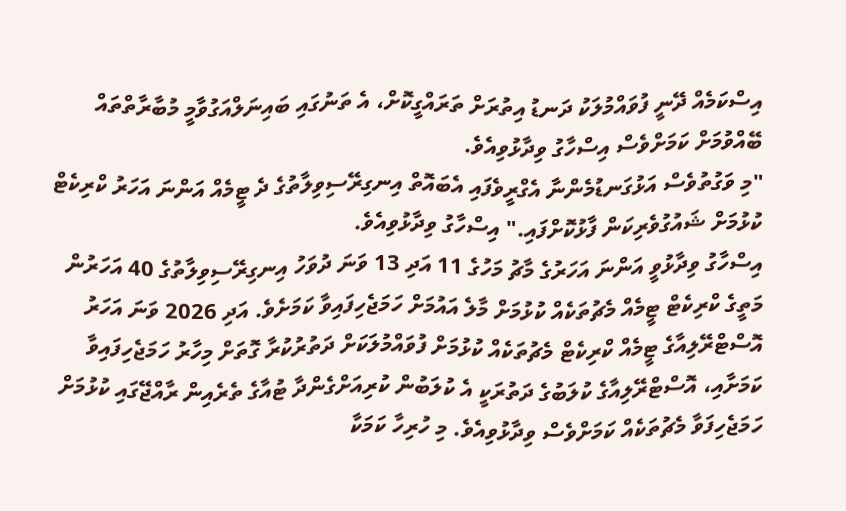އިސްކަމެއް ދޭނީ ފުވައްމުލަކު ދަނޑު އިތުރަށް ތަރައްގީކޮށް، އެ ތަނުގައި ބައިނަލްއަގުވާމީ މުބާރާތްތައް ބޭއްވުމަށް ކަމަށްވެސް އިސްހާގު ވިދާޅުވިއެވެ.
"މި ވަގުތުވެސް އަޅުގަނޑުމެންނާ އެގްރީވެފައި އެބައޮތް އިނގިރޭސިވިލާތުގެ ދެ ޓީމެއް އަންނަ އަހަރު ކްރިކެޓް ކުޅުމަށް ޝައުގުވެރިކަން ފާޅުކޮށްފައި." އިސްހާގު ވިދާޅުވިއެވެ.
އިސްހާގު ވިދާޅުވީ އަންނަ އަހަރުގެ މާޗު މަހުގެ 11 އަދި 13 ވަނަ ދުވަހު އިނގިރޭސިވިލާތުގެ 40 އަހަރުން މަތީގެ ކްރިކެޓް ޓީމެއް މެޗުތަކެއް ކުޅުމަށް މާލެ އައުމަށް ހަމަޖެހިފައިވާ ކަމަށެވެ. އަދި 2026 ވަނަ އަހަރު އޮސްޓްރޭލިއާގެ ޓީމެއް ކްރިކެޓް މެޗުތަކެއް ކުޅުމަށް ފުވައްމުލަކަށް ދަތުރުކުރާ ގޮތަށް މިހާރު ހަމަޖެހިފައިވާ ކަމަށާއި، އޮސްޓްރޭލިއާގެ ކުލަބުގެ ދަތުރަކީ އެ ކުލަބުން ކުރިއަށްގެންދާ ޓުއާގެ ތެރެއިން ރާއްޖޭގައި ކުޅުމަށް ހަމަޖެހިފަވާ މެޗުތަކެއް ކަމަށްވެސް ވިދާޅުވިއެވެ. މި ހުރިހާ ކަމަކާ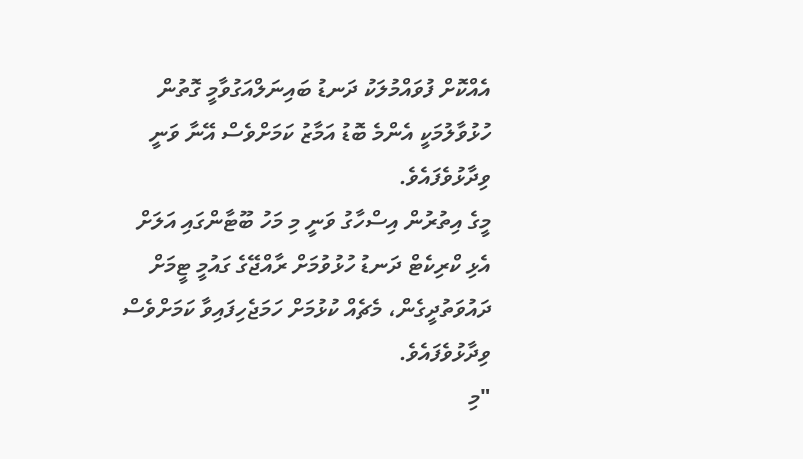އެއްކޮށް ފުވައްމުލަކު ދަނޑު ބައިނަލްއަގުވާމީ ގޮތުން ހުޅުވާލުމަކީ އެންމެ ބޮޑު އަމާޒު ކަމަށްވެސް އޭނާ ވަނީ ވިދާޅުވެފައެވެ.
މީގެ އިތުރުން އިސްހާގު ވަނީ މި މަހު ބޫޓާންގައި އަލަށް އެޅި ކްރިކެޓް ދަނޑު ހުޅުވުމަށް ރާއްޖޭގެ ގައުމީ ޓީމަށް ދައުވަތުދީގެން، މެޗެއް ކުޅުމަށް ހަމަޖެހިފައިވާ ކަމަށްވެސް ވިދާޅުވެފައެވެ.
"މި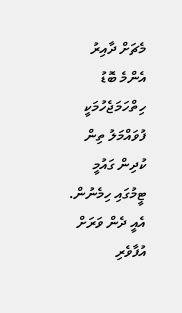މެޗަށް ދާއިރު އެންމެ ބޮޑު ހިތްހަމަޖެހުމަކީ ފުވައްމަލު ތިން ކުދިން ގައުމީ ޓީމުގައި ހިމެނުން. އެއީ ދެން ވަރަށް އުފާވެރި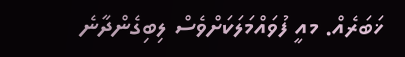ޚަބަރެއް. މއީ ފުވައްމަލަކަށްވެސް ލިބިގެންދާނެ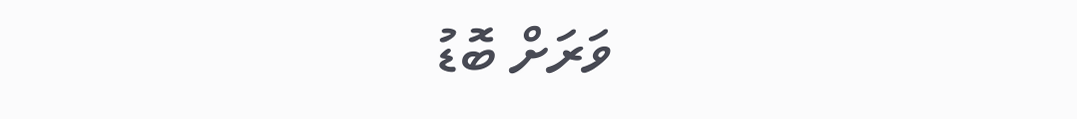ވަރަށް ބޮޑު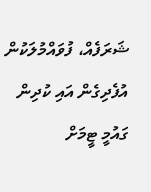ޝަރަފެއް، ފުވައްމުލަކުން އުފެދިގެން އައި ކުދިން ގައުމީ ޓީމަށް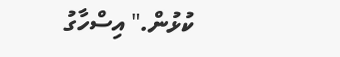ކުޅުން." އިސްހާގު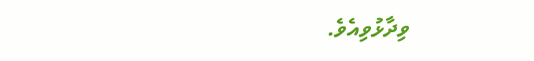ވިދާޅުވިއެވެ.